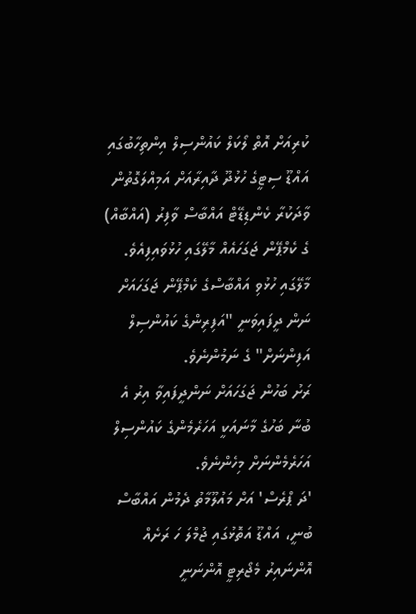ކުރިއަށް އޮތް ލޯކަލް ކައުންސިލް އިންތިހާބުގައި އައްޑޫ ސިޓީގެ ހުޅުދޫ ދާއިރާއަށް އަމިއްލަގޮތުން ވާދަކުރާ ކެންޑިޑޭޓް އައްބާސް ވާފިރު (އައްބާއް) ގެ ކެމްޕޭން ޖަގަހައެއް މާލޭގައި ހުޅުވައިފިއެވެ.
މާލޭގައި ހުޅުވި އައްބާސްގެ ކެމްޕޭން ޖަގަހައަށް ނަން ދީފައިވަނީ "އަފިރިންގެ ކައުންސިލް އަފިންނަށް" ގެ ނަމުންނެވެ.
ރަށު ބަހުން ޖަގަހައަށް ނަންދީފައިވާ އިރު އެ ބުނާ ބަހުގެ މާނައަކީ އަހަރެމެންގެ ކައުންސިލް އަހަރެމެންނަށް މިހެންނެވެ.
'ދަ ޕްރެސް' އަށް މައުލޫމާތު ދެމުން އައްބާސް ބުނީ، އައްޑޫ އަތޮޅުގައި ޖުމްލަ ހަ ރަށެއް އޮންނައިރު މެޖޯރިޓީ އޮންނަނީ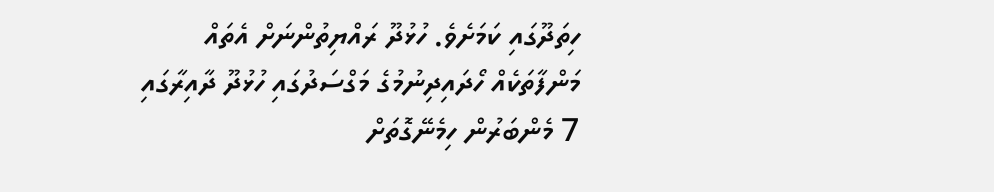ހިތަދޫގައި ކަމަށެވެ. ހުޅުދޫ ރައްޔިތުންނަށް އެތައް މަންފާތަކެއް ހޯދައިދިނުމުގެ މަގްސަދުގައި ހުޅުދޫ ދާއިރާގައި 7 މެންބަރުން ހިމެނޭގޮތަށް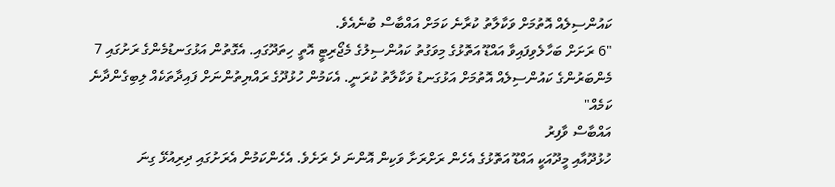ކައުންސިލެއް އޮތުމަށް ވަކާލާތު ކުރާނެ ކަމަށް އައްބާސް ބުނެއެވެ.
"6 ރަށަށް ބަހާލެވިފައިވާ އައްޑޫ އަތޮޅުގެ މިވަގުތު ކައުންސިލުގެ މެޖޯރިޓީ އޮތީ ހިތަދޫގައި. އެގޮތުން އަޅުގަނޑުމެންގެ ރަށުގައި 7 މެންބަރުންގެ ކައުންސިލެއް އޮތުމަށް އަޅުގަނޑު ވަކާލާތު ކުރަނީ. އެކަމުން ހުޅުދޫގެ ރައްޔިތުންނަށް ފައިދާތަކެއް ލިބިގެންދާނެ ކަމެއް"
އައްބާސް ވާފިރު
ހުޅުދޫއާއި މީދޫއަކީ އައްޑޫ އަތޮޅުގެ އެހެން ރަށްރަށާ ވަކިން އޮންނަ ދެ ރަށެވެ. އެހެންކަމުން އެރަށުގައި ދިރިއުޅޭ ގިނަ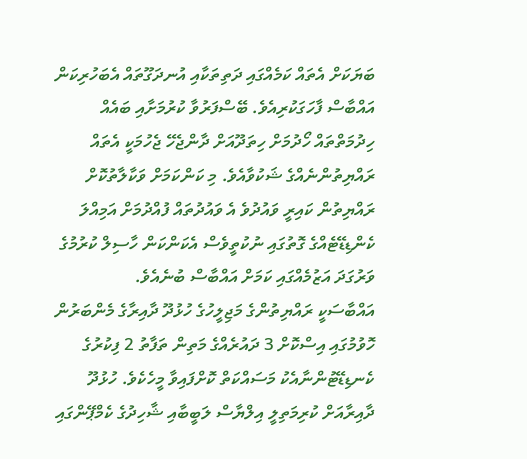ބަޔަކަށް އެތައް ކަމެއްގައި ދަތިތަކާއި އުނދަގޫތައް އެބަހުރިކަން އައްބާސް ފާހަގަކުރިއެވެ. ބޭސްފަރުވާ ކުރުމަށާއި ބައެއް ހިދުމަތްތައް ހޯދުމަށް ހިތަދޫއަށް ދާންޖެހޭ ޖެހުމަކީ އެތައް ރައްޔިތުންނެއްގެ ޝަކުވާއެވެ. މި ކަންކަމަށް ވަކާލާތުކޮށް ރައްޔިތުން ކައިރީ ވައުދުވެ އެ ވައުދުތައް ފުއްދުމަށް އަމިއްލަ ކެންޑިޑޭޓެއްގެ ގޮތުގައި ނުކުތީވެސް އެކަންކަން ހާސިލް ކުރުމުގެ ވަރުގަދަ އަޒުމެއްގައި ކަމަށް އައްބާސް ބުނެއެވެ.
އައްބާސަކީ ރައްޔިތުންގެ މަޖިލީހުގެ ހުޅުދޫ ދާއިރާގެ މެންބަރުން ހޮވުމުގައި އިސްކޮށް 3 ދައުރެއްގެ މަތިން ތަފާތު 2 ފިކުރުގެ ކެނޑިޑޭޓުންނާއެކު މަސައްކަތް ކޮށްފައިވާ މީހެކެވެ. ހުޅުދޫ ދާއިރާއަށް ކުރިމަތިލީ އިލްޔާސް ލަބީބާއި ޝާހިދުގެ ކެމްޕޭންގައި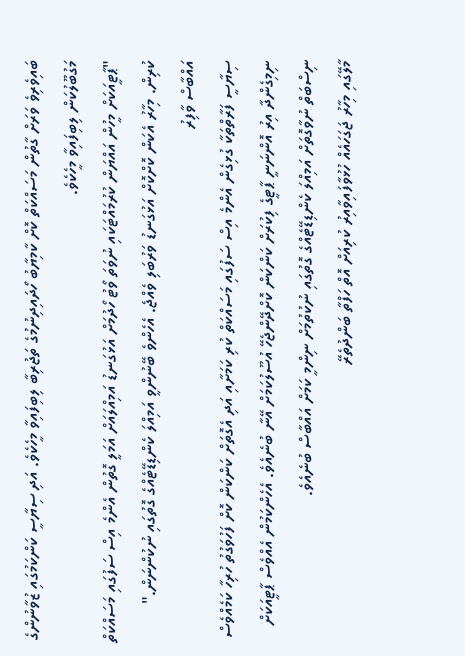ބައިވެރިވެ ވަރަށް ގާތުން މަސައްކަތް ކޮށް ކާމިޔާބު ހޯދައިދިނުމުގެ ތަޖުރިބާ ލިބިފައިވާ މީހެކެވެ. އަދި ސިޔާސީ ކަންކަމުގައި ޒުވާނުންގެ މަގުބޫލުކަން ލިބިފައިވާ މީހެކެވެ.
"ޕާޓީއަކަށް މީހުން އައްޔަން ކުރުމައްޓަކައި ނުވަތަ ވޯޓު ހޯދުމަށް އަޅުގަނޑު އަމިއްލައަށް އަމަލީ ގޮތުން އެންމެ އިސް ސަފުގައި މަސައްކަތް ކުރިން. މިހާރު އެކަން ކޮށްކޮށް އަޅުގަނޑު ވަރުބަލި ވެއްޖެ. އެހެންވެ ބޭނުންވީ އަމިއްލަ ކެންޑިޑޭޓެއްގެ ގޮތުގައި ނުކުންނަން."
އައްބާސް ވާފިރު
ސިޔާސީ ފަރާތްތަކާ ގުޅިގެން އެންމެ އިސް ސަފުގައި މަސައްކަތް ކުރި ކަމަށާއި އަދި އެގޮތަށް ކަންކަން ކޮށް ފަހުވަގުތު ހުރިހާ ކަމެއްވެސް ނިމިގެންދާ އިރު އޮންނަނީ ޕާޓީގެ ފިކުރަށް ކަންކަން ކޮށްދޭންޖެހޭ އުސޫލުކަމަށް އޭނާ ބުނެއެވެ. އެހެންކަމުން އެއްވެސް ޕާޓީއަކަށް ނިސްބަތް ނުވާގޮތަށް އަމިއްލަ ކެންޑިޑޭޓެއްގެ ގޮތުގައި ނުކުތުމަށް ނިންމީ ކަމަށް އައްބާސް ބުނެއެވެ.
މާލޭގައި މިހާރު ޖަގަހައެއް ހުޅުވާފައިވާއިރު ކުރިއަށް އޮތް ހަފްތާ ބަންދުތެރޭ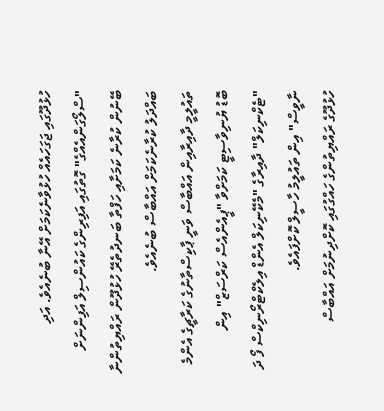ހުޅުދޫގައި ޖަގަހައެއް ހުޅުވާނެކަމަށް އޭނާ ބުނެއެވެ. އަދި "ސްލޯގަންއެއްގެ" ގޮތުގައި އަފިރިންގެ ކައުންސިލް އަފިންނަށް ބޭނުން ކުރާނެ ކަމަށާއި ހަފްތާ ބަނދުތެރޭ ހުޅުދޫން ރައްޔިތުންނާ ބައްދަލު ކުރާނެކަމަށް އައްބާސް ބުނެއެވެ.
ތައުލީމީ ދާއިރާއިން އައްބާސް ވަނީ ޕާކިސްތާނުގެ ކަރާޗީގެ އެންމެ ބޮޑު ޔުނިވާސިޓީ ކަމަށްވާ "ޕީއެންއެސް ކަރްސަޒް" އިން "ޓެކްނިކަލް" ދާއިރާގެ "މެކޭނިކަލް އެންޑް އިލެކްޓްރޯނިކްސް ފޯ ދަ ނާވީސް" އިން ތައުލީމު ހާސީލް ކޮށްފައެވެ.
ހުޅުދޫގެ ރައްޔިތުންގެ ހައްގުގައި ކޮށްދިނުމަށް އައްބާސް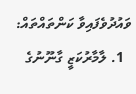ވައުދުވެފައިވާ ކަންތައްތައް:
  1. ލާމާރުކަޒީ ގާނޫނުގެ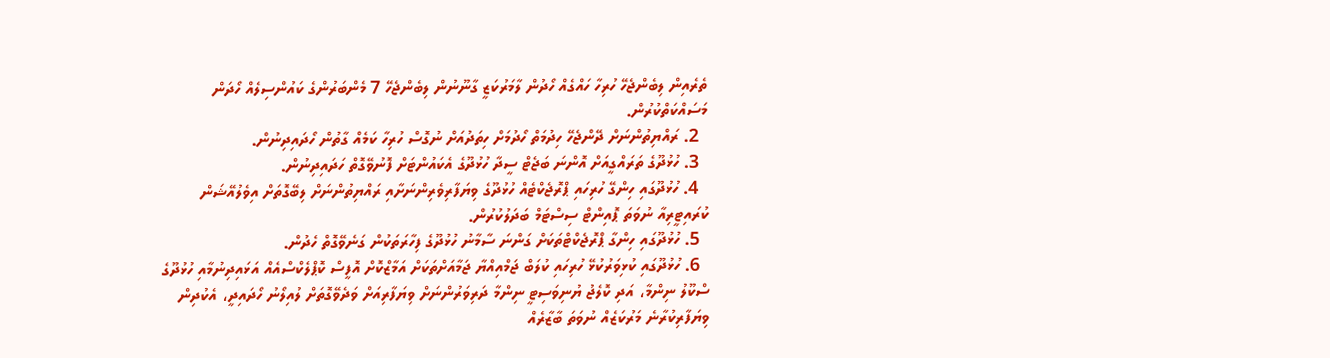ތެރެއިން ލިބެންޖެހޭ ހުރިހާ ހައްގެއް ހޯދުން ލާމަރުކަޒީ ގާނޫނުން ލިބެންޖެހޭ 7 މެންބަރުންގެ ކައުންސިލެއް ހޯދަން މަސައްކަތްކުރުން.
  2. ރައްޔިތުންނަށް ދޭންޖެހޭ ހިދުމަތް ހޯދުމަށް ހިތަދުއަށް ނުގޮސް ހުރިހާ ކަމެއް ގާތުން ހޯދައިދިނުން.
  3. ހުޅުދޫގެ ތަރައްގީއަށް އޮންނަ ބަޖެޓް ސީދާ ހުޅުދޫގެ އެކައުންޓަށް ފޮނުވޭގޮތް ހަދައިދިނުން.
  4. ހުޅުދޫގައި ހިންގޭ ހުރިހައި ޕްރޮޖެކްޓެއް ހުޅުދޫގެ ވިޔަފާރިވެރިންނަށާއި ރައްޔިތުންނަށް ލިބޭގޮތަށް އިވެލުއޭޝަން ކުރައިޓީރިއާ ނުވަތަ ޕޮއިންޓް ސިސްޓަމް ބަދަލުކުރުން.
  5. ހުޅުދޫގައި ހިންގާ ޕްރޮޖެކްޓްތަކަށް ގަންނަ ސާމާނު ހުޅުދޫގެ ފިހާރަތަކުން ގަނެވޭގޮތް ހެދުން.
  6. ހުޅުދޫގައި ކުޅިވަރުކުޅޭ ހުރިހައި ކުލަބް ޖަމްއިއްޔާ ޖަމާއަށްތަކަށް އަމާޒްކޮށް އޮފީސް ކޮޕްލެކްސްއެއް އަޅައިދިނުމާއި ހުޅުދޫގެ ސްކޫލު ނިންމާ، އަދި ކޮލެޖު ޔުނިވަސިޓީ ނިންމާ ދަރިވަރުންނަށް ވިޔަފާރިއަށް ވަދެވޭގޮތަށް ލުއިލޯނު ހޯދައިދީ، އެކުދިން ވިޔަފާރިކުރާނެ މަރުކަޒެއް ނުވަތަ ބާޒާރެއް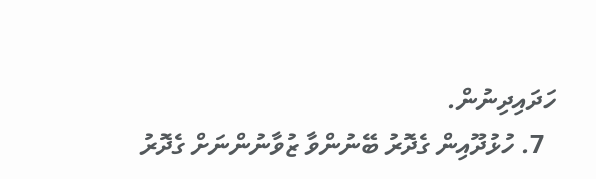ހަދައިދިނުން.
  7. ހުޅުދޫއިން ގެދޮރު ބޭނުންވާ ޒުވާނުންނަށް ގެދޮރު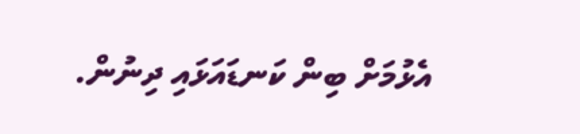އެޅުމަށް ބިން ކަނޑައަޅައި ދިނުން.